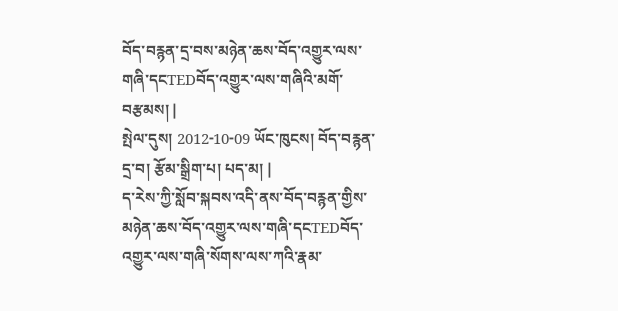བོད་བརྙན་དྲ་བས་མཉེན་ཆས་བོད་འགྱུར་ལས་གཞི་དངTEDབོད་འགྱུར་ལས་གཞིའི་མགོ་བརྩམས། |
སྤེལ་དུས། 2012-10-09 ཡོང་ཁུངས། བོད་བརྙན་དྲ་བ། རྩོམ་སྒྲིག་པ། པད་མ། |
ད་རེས་ཀྱི་སློབ་སྐབས་འདི་ནས་བོད་བརྙན་གྱིས་མཉེན་ཆས་བོད་འགྱུར་ལས་གཞི་དངTEDབོད་ འགྱུར་ལས་གཞི་སོགས་ལས་ཀའི་རྣམ་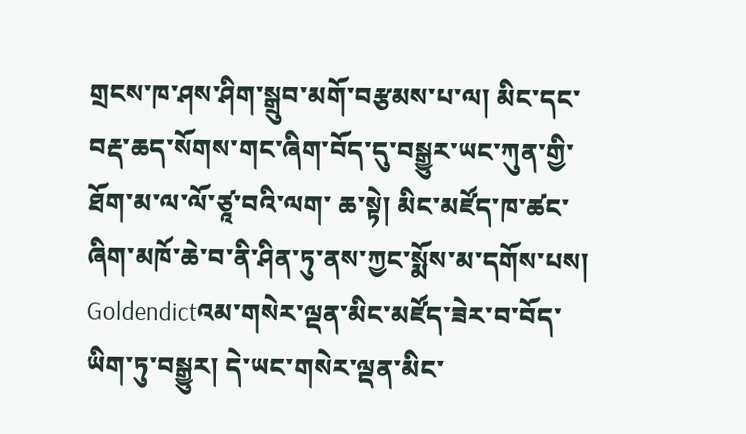གྲངས་ཁ་ཤས་ཤིག་སྒྲུབ་མགོ་བརྩམས་པ་ལ། མིང་དང་བརྡ་ཆད་སོགས་གང་ཞིག་བོད་དུ་བསྒྱུར་ཡང་ཀུན་གྱི་ཐོག་མ་ལ་ལོ་ཙཱ་བའི་ལག་ ཆ་སྟེ། མིང་མཛོད་ཁ་ཚང་ཞིག་མཁོ་ཆེ་བ་ནི་ཤིན་ཏུ་ནས་ཀྱང་སྨོས་མ་དགོས་པས། Goldendictའམ་གསེར་ལྡན་མིང་མཛོད་ཟེར་བ་བོད་ཡིག་ཏུ་བསྒྱུར། དེ་ཡང་གསེར་ལྡན་མིང་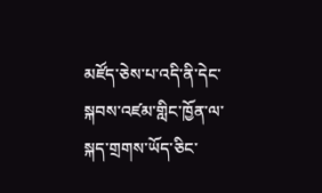མཛོད་ཅེས་པ་འདི་ནི་དེང་སྐབས་འཛམ་གླིང་ཁྱོན་ལ་སྐད་གྲགས་ཡོད་ཅིང་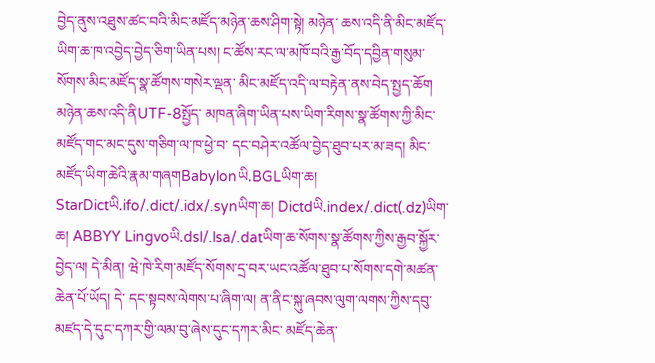བྱེད་ནུས་འཐུས་ཚང་བའི་མིང་མཛོད་མཉེན་ཆས་ཤིག་སྟེ། མཉེན་ ཆས་འདི་ནི་མིང་མཛོད་ཡིག་ཆ་ཁ་འབྱེད་བྱེད་ཅིག་ཡིན་པས། ང་ཚོས་རང་ལ་མཁོ་བའི་རྒྱ་བོད་དབྱིན་གསུམ་སོགས་མིང་མཛོད་སྣ་ཚོགས་གསེར་ལྡན་ མིང་མཛོད་འདི་ལ་བརྟེན་ནས་བེད་སྤྱད་ཆོག མཉེན་ཆས་འདི་ནིUTF-8སྤྱོད་ མཁན་ཞིག་ཡིན་པས་ཡིག་རིགས་སྣ་ཚོགས་ཀྱི་མིང་མཛོད་གང་མང་དུས་གཅིག་ལ་ཁ་ཕྱེ་བ་ དང་བཤེར་འཚོལ་བྱེད་ཐུབ་པར་མ་ཟད། མིང་མཛོད་ཡིག་ཆེའི་རྣམ་གཞགBabylonཡི.BGLཡིག་ཆ། StarDictཡི.ifo/.dict/.idx/.synཡིག་ཆ། Dictdཡི.index/.dict(.dz)ཡིག་ཆ། ABBYY Lingvoཡི.dsl/.lsa/.datཡིག་ཆ་སོགས་སྣ་ཚོགས་ཀྱིས་རྒྱབ་སྐྱོར་བྱེད་ལ། དེ་མིན། ཝེ་ཁེ་རིག་མཛོད་སོགས་དྲ་བར་ཡང་འཚོལ་ཐུབ་པ་སོགས་དགེ་མཚན་ཆེན་པོ་ཡོད། དེ་ དང་སྟབས་ལེགས་པ་ཞིག་ལ། ན་ནིང་སྐུ་ཞབས་ལུག་ལགས་ཀྱིས་དབུ་མཛད་དེ་དུང་དཀར་གྱི་ལམ་བུ་ཞེས་དུང་དཀར་མིང་ མཛོད་ཆེན་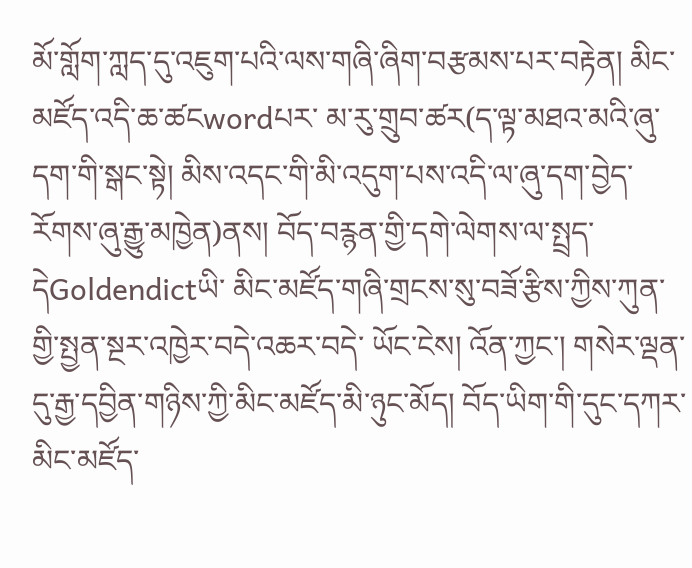མོ་གློག་ཀླད་དུ་འཇུག་པའི་ལས་གཞི་ཞིག་བརྩམས་པར་བརྟེན། མིང་མཛོད་འདི་ཆ་ཚངwordཔར་ མ་རུ་གྲུབ་ཚར(ད་ལྟ་མཐའ་མའི་ཞུ་དག་གི་སྒང་སྟེ། མིས་འདང་གི་མི་འདུག་པས་འདི་ལ་ཞུ་དག་བྱེད་རོགས་ཞུ་རྒྱུ་མཁྱེན)ནས། བོད་བརྙན་གྱི་དགེ་ལེགས་ལ་སྤྲད་དེGoldendictཡི་ མིང་མཛོད་གཞི་གྲངས་སུ་བཟོ་རྩིས་ཀྱིས་ཀུན་གྱི་སྤྱན་སྔར་འཁྱེར་བདེ་འཆར་བདེ་ ཡོང་ངེས། འོན་ཀྱང་། གསེར་ལྡན་དུ་རྒྱ་དབྱིན་གཉིས་ཀྱི་མིང་མཛོད་མི་ཉུང་མོད། བོད་ཡིག་གི་དུང་དཀར་མིང་མཛོད་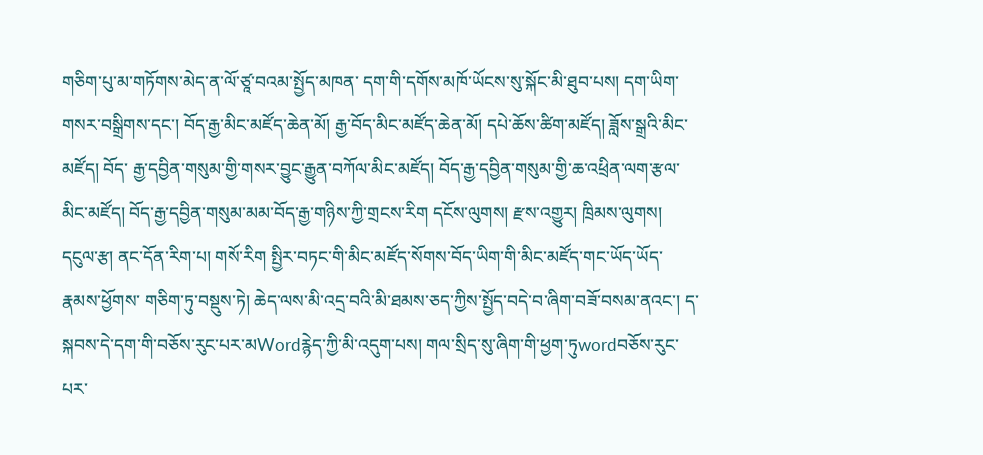གཅིག་པུ་མ་གཏོགས་མེད་ན་ལོ་ཙཱ་བའམ་སྤྱོད་མཁན་ དག་གི་དགོས་མཁོ་ཡོངས་སུ་སྐོང་མི་ཐུབ་པས། དག་ཡིག་གསར་བསྒྲིགས་དང་། བོད་རྒྱ་མིང་མཛོད་ཆེན་མོ། རྒྱ་བོད་མིང་མཛོད་ཆེན་མོ། དཔེ་ཆོས་ཚིག་མཛོད། ཟློས་སྒྲའི་མིང་མཛོད། བོད་ རྒྱ་དབྱིན་གསུམ་གྱི་གསར་བྱུང་རྒྱུན་བཀོལ་མིང་མཛོད། བོད་རྒྱ་དབྱིན་གསུམ་གྱི་ཆ་འཕྲིན་ལག་རྩལ་མིང་མཛོད། བོད་རྒྱ་དབྱིན་གསུམ་མམ་བོད་རྒྱ་གཉིས་ཀྱི་གྲངས་རིག དངོས་ལུགས། རྫས་འགྱུར། ཁྲིམས་ལུགས། དངུལ་རྩ། ནང་དོན་རིག་པ། གསོ་རིག སྤྱིར་བཏང་གི་མིང་མཛོད་སོགས་བོད་ཡིག་གི་མིང་མཛོད་གང་ཡོད་ཡོད་རྣམས་ཕྱོགས་ གཅིག་ཏུ་བསྡུས་ཏེ། ཆེད་ལས་མི་འདྲ་བའི་མི་ཐམས་ཅད་ཀྱིས་སྤྱོད་བདེ་བ་ཞིག་བཟོ་བསམ་ནའང་། ད་སྐབས་དེ་དག་གི་བཅོས་རུང་པར་མWordརྙེད་ཀྱི་མི་འདུག་པས། གལ་སྲིད་སུ་ཞིག་གི་ཕྱག་ཏུwordབཅོས་རུང་པར་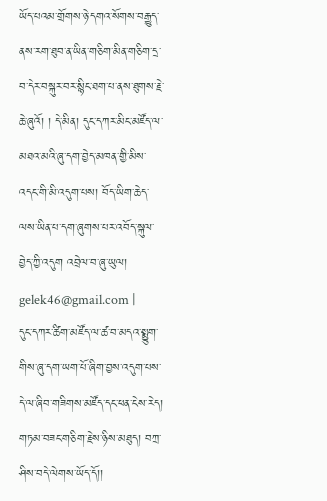ཡོད་པའམ་གྲོགས་ཉེ་དགའ་སོགས་བརྒྱུད་ནས་རག་ཐུབ་ན་ཡིན་གཅིག་མིན་གཅིག་དྲ་བ་དེར་བསྐུར་བར་སྙིང་ཐག་པ་ནས་ཐུགས་རྗེ་ཆེ་ཞུའོ། ། དེ་མིན། དུང་དཀར་མིང་མཛོད་ལ་མཐའ་མའི་ཞུ་དག་བྱེད་མཁན་གྱི་མིས་འདང་གི་མི་འདུག་པས། བོད་ཡིག་ཆེད་ལས་ཡིན་པ་དག་ཞུགས་པར་འབོད་སྐུལ་བྱེད་ཀྱི་འདུག འབྲེལ་བ་ཞུ་ཡུལ། gelek46@gmail.com |
དུང་དཀར་ཚིག་མཛོད་ལ་ཚ་བ་མདའ་སྨྱུག་གིས་ཞུ་དག་ཡག་པོ་ཞིག་བྱས་འདུག་པས་དེ་ལ་ཞིབ་གཟིགས་མཛོད་དང་ཕན་ངེས་རེད།
གཏམ་བཟང་གཅིག་རྗེས་ཉིས་མཐུད། བཀྲ་ཤིས་བདེ་ལེགས་ཡོད་དོ།།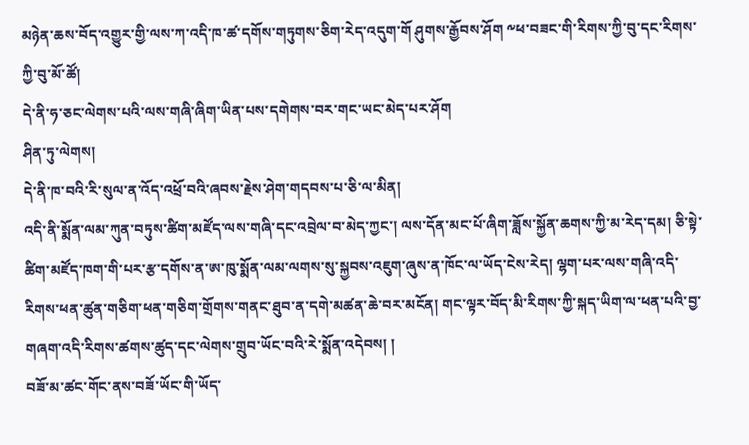མཉེན་ཆས་བོད་འགྱུར་གྱི་ལས་ཀ་འདི་ཁ་ཚ་དགོས་གཏུགས་ཅིག་རེད་འདུག་གོ ཤུགས་རྒྱོབས་ཤོག ༸ཕ་བཟང་གི་རིགས་ཀྱི་བུ་དང་རིགས་ཀྱི་བུ་མོ་ཚོ།
དེ་ནི་ཧ་ཅང་ལེགས་པའི་ལས་གཞི་ཞིག་ཡིན་པས་དགེགས་བར་གང་ཡང་མེད་པར་ཤོག
ཤིན་ཏུ་ལེགས།
དེ་ནི་ཁ་བའི་རི་སུལ་ན་འོད་འཕྲོ་བའི་ཞབས་རྗེས་ཤེག་གདབས་པ་ཅི་ལ་མིན།
འདི་ནི་སྨོན་ལམ་ཀུན་བཏུས་ཚིག་མཛོད་ལས་གཞི་དང་འབྲེལ་བ་མེད་ཀྱང་། ལས་དོན་མང་པོ་ཞིག་ཟློས་སྐྱོན་ཆགས་ཀྱི་མ་རེད་དམ། ཅི་སྟེ་ཚིག་མཛོད་ཁག་གི་པར་རྩ་དགོས་ན་ཨ་ཁུ་སྨོན་ལམ་ལགས་སུ་སྐྱབས་འཇུག་ཞུས་ན་ཁོང་ལ་ཡོད་ངེས་རེད། ལྷག་པར་ལས་གཞི་འདི་རིགས་ཕན་ཚུན་གཅིག་ཕན་གཅིག་གྲོགས་གནང་ཐུབ་ན་དགེ་མཚན་ཆེ་བར་མངོན། གང་ལྟར་བོད་མི་རིགས་ཀྱི་སྐད་ཡིག་ལ་ཕན་པའི་བྱ་གཞག་འདི་རིགས་ཚགས་ཚུད་དང་ལེགས་གྲུབ་ཡོང་བའི་རེ་སྨོན་འདེབས། །
བཟོ་མ་ཚང་གོང་ནས་བཟོ་ཡོང་གི་ཡོད་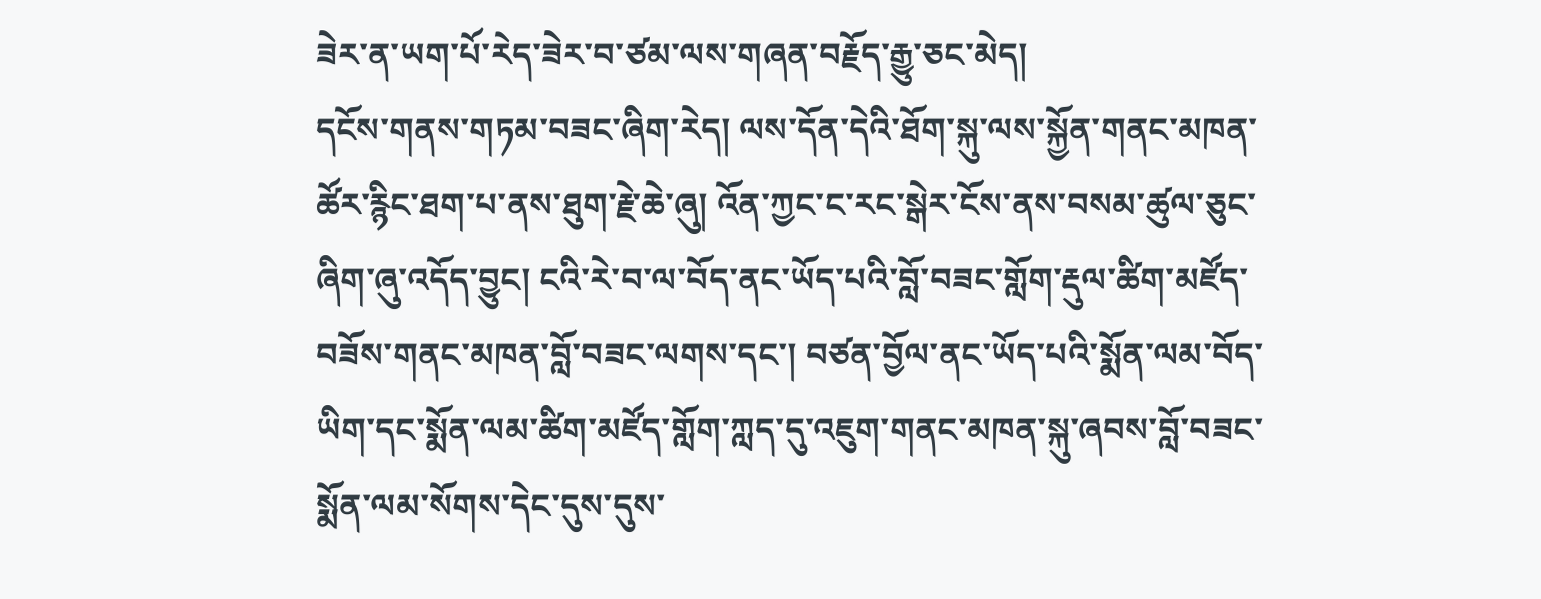ཟེར་ན་ཡག་པོ་རེད་ཟེར་བ་ཙམ་ལས་གཞན་བརྗོད་རྒྱུ་ཅང་མེད།
དངོས་གནས་གཏམ་བཟང་ཞིག་རེད། ལས་དོན་དེའི་ཐོག་སྐུ་ལས་སྐྱོན་གནང་མཁན་ཚོར་རྙིང་ཐག་པ་ནས་ཐུག་རྗེ་ཆེ་ཞུ། འོན་ཀྱང་ང་རང་སྒེར་ངོས་ནས་བསམ་ཚུལ་ཅུང་ཞིག་ཞུ་འདོད་བྱུང། ངའི་རེ་བ་ལ་བོད་ནང་ཡོད་པའི་བློ་བཟང་གློག་རྡུལ་ཚིག་མཛོད་བཟོས་གནང་མཁན་བློ་བཟང་ལགས་དང་། བཙན་བྱོལ་ནང་ཡོད་པའི་སྨོན་ལམ་བོད་ཡིག་དང་སྨོན་ལམ་ཚིག་མཛོད་གློག་ཀླད་དུ་འཇུག་གནང་མཁན་སྐུ་ཞབས་བློ་བཟང་སྨོན་ལམ་སོགས་དེང་དུས་དུས་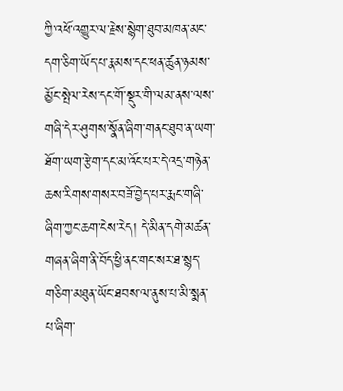ཀྱི་འཕོ་འགྱུར་ལ་རྗེས་སྙེག་ཐུབ་མཁན་མང་དག་ཅིག་ཡོད་པ་རྣམས་དང་ཕན་ཚུན་ཉམས་མྱོང་སྤེལ་རེས་དང་གོ་སྡུར་གི་ལམ་ནས་ལས་གཞི་དེར་ཤུགས་སྣོན་ཞིག་གནང་ཐུབ་ན་ཡག་ཐོག་ཡག་རྩེག་དང་མ་འོང་པར་དེ་འདྲ་གཉེན་ཆས་རིགས་གསར་བཟོ་བྱེད་པར་རྨང་གཞི་ཞིག་ཀྱང་ཆག་ངེས་རེད། དེ་མིན་དགེ་མཚན་གཞན་ཞིག་ནི་བོད་ཕྱི་ནང་གང་སར་ཐ་སྙད་གཅིག་མཐུན་ཡོང་ཐབས་ལ་ནུས་པ་མི་སྨན་པ་ཞིག་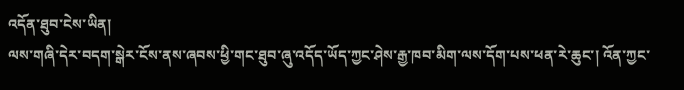འདོན་ཐུབ་ངེས་ཡིན།
ལས་གཞི་དེར་བདག་སྒེར་ངོས་ནས་ཞབས་ཕྱི་གང་ཐུབ་ཞུ་འདོད་ཡོད་ཀྱང་ཤེས་རྒྱ་ཁབ་མིག་ལས་དོག་པས་ཕན་རེ་ཆུང་། འོན་ཀྱང་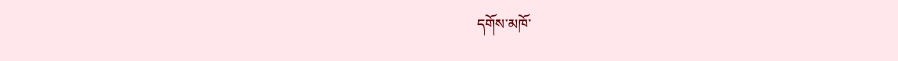དགོས་མཁོ་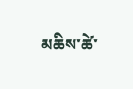མཆིས་ཚེ་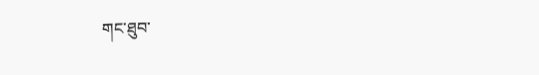གང་ཐུབ་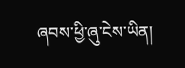ཞབས་ཕྱི་ཞུ་ངེས་ཡིན།